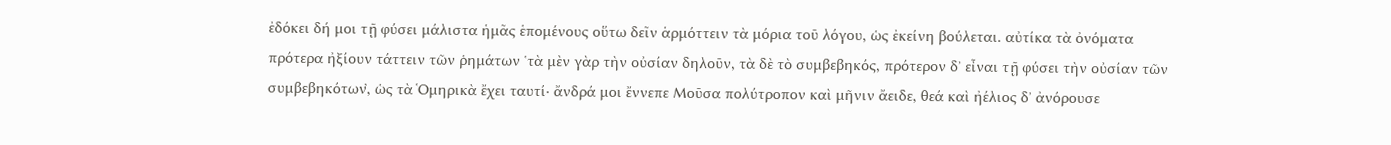ἐδόκει δή μοι τῇ φύσει μάλιστα ἡμᾶς ἑπομένους οὕτω δεῖν ἁρμόττειν τὰ μόρια τοῦ λόγου, ὡς ἐκείνη βούλεται. αὐτίκα τὰ ὀνόματα πρότερα ἠξίουν τάττειν τῶν ῥημάτων ʽτὰ μὲν γὰρ τὴν οὐσίαν δηλοῦν, τὰ δὲ τὸ συμβεβηκός, πρότερον δʼ εἶναι τῇ φύσει τὴν οὐσίαν τῶν συμβεβηκότων̓, ὡς τὰ Ὁμηρικὰ ἔχει ταυτί· ἄνδρά μοι ἔννεπε Μοῦσα πολύτροπον καὶ μῆνιν ἄειδε, θεά καὶ ἠέλιος δʼ ἀνόρουσε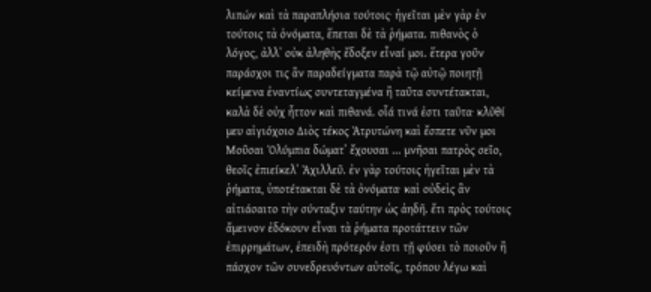λιπών καὶ τὰ παραπλήσια τούτοις· ἡγεῖται μὲν γὰρ ἐν τούτοις τὰ ὀνόματα, ἕπεται δὲ τὰ ῥήματα. πιθανὸς ὁ λόγος, ἀλλʼ οὐκ ἀληθὴς ἔδοξεν εἶναί μοι. ἕτερα γοῦν παράσχοι τις ἂν παραδείγματα παρὰ τῷ αὐτῷ ποιητῇ κείμενα ἐναντίως συντεταγμένα ἢ ταῦτα συντέτακται, καλὰ δὲ οὐχ ἧττον καὶ πιθανά. οἷά τινά ἐστι ταῦτα· κλῦθί μευ αἰγιόχοιο Διὸς τέκος Ἀτρυτώνη καὶ ἔσπετε νῦν μοι Μοῦσαι Ὀλύμπια δώματʼ ἔχουσαι ... μνῆσαι πατρὸς σεῖο, θεοῖς ἐπιείκελʼ Ἀχιλλεῦ. ἐν γὰρ τούτοις ἡγεῖται μὲν τὰ ῥήματα, ὑποτέτακται δὲ τὰ ὀνόματα· καὶ οὐδεὶς ἂν αἰτιάσαιτο τὴν σύνταξιν ταύτην ὡς ἀηδῆ. ἔτι πρὸς τούτοις ἄμεινον ἐδόκουν εἶναι τὰ ῥήματα προτάττειν τῶν ἐπιρρημάτων, ἐπειδὴ πρότερόν ἐστι τῇ φύσει τὸ ποιοῦν ἢ πάσχον τῶν συνεδρευόντων αὐτοῖς, τρόπου λέγω καὶ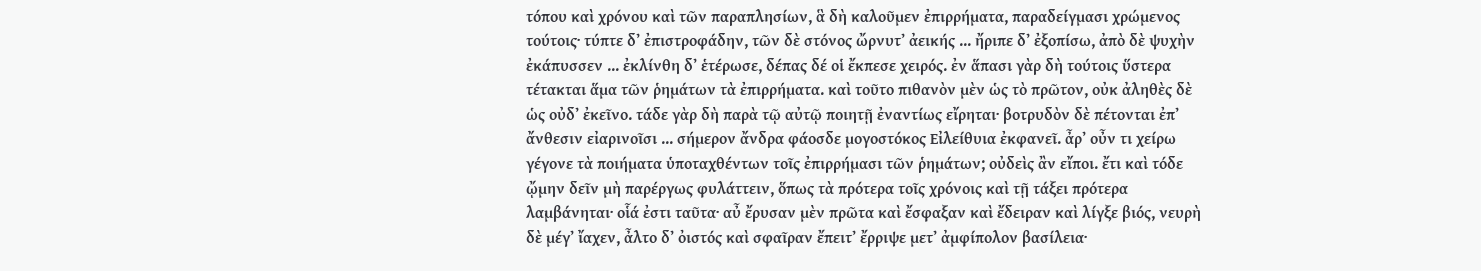τόπου καὶ χρόνου καὶ τῶν παραπλησίων, ἃ δὴ καλοῦμεν ἐπιρρήματα, παραδείγμασι χρώμενος τούτοις· τύπτε δʼ ἐπιστροφάδην, τῶν δὲ στόνος ὤρνυτʼ ἀεικής ... ἤριπε δʼ ἐξοπίσω, ἀπὸ δὲ ψυχὴν ἐκάπυσσεν ... ἐκλίνθη δʼ ἑτέρωσε, δέπας δέ οἱ ἔκπεσε χειρός. ἐν ἅπασι γὰρ δὴ τούτοις ὕστερα τέτακται ἅμα τῶν ῥημάτων τὰ ἐπιρρήματα. καὶ τοῦτο πιθανὸν μὲν ὡς τὸ πρῶτον, οὐκ ἀληθὲς δὲ ὡς οὐδʼ ἐκεῖνο. τάδε γὰρ δὴ παρὰ τῷ αὐτῷ ποιητῇ ἐναντίως εἴρηται· βοτρυδὸν δὲ πέτονται ἐπʼ ἄνθεσιν εἰαρινοῖσι ... σήμερον ἄνδρα φάοσδε μογοστόκος Εἰλείθυια ἐκφανεῖ. ἆρʼ οὖν τι χείρω γέγονε τὰ ποιήματα ὑποταχθέντων τοῖς ἐπιρρήμασι τῶν ῥημάτων; οὐδεὶς ἂν εἴποι. ἔτι καὶ τόδε ᾤμην δεῖν μὴ παρέργως φυλάττειν, ὅπως τὰ πρότερα τοῖς χρόνοις καὶ τῇ τάξει πρότερα λαμβάνηται· οἷά ἐστι ταῦτα· αὖ ἔρυσαν μὲν πρῶτα καὶ ἔσφαξαν καὶ ἔδειραν καὶ λίγξε βιός, νευρὴ δὲ μέγʼ ἴαχεν, ἆλτο δʼ ὀιστός καὶ σφαῖραν ἔπειτʼ ἔρριψε μετʼ ἀμφίπολον βασίλεια·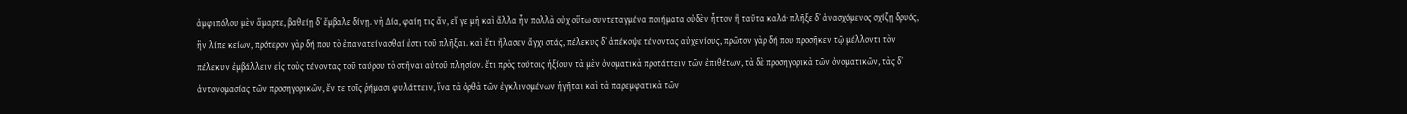ἀμφιπόλου μὲν ἅμαρτε, βαθείῃ δʼ ἔμβαλε δίνῃ. νὴ Δία, φαίη τις ἄν, εἴ γε μὴ καὶ ἄλλα ἦν πολλὰ οὐχ οὕτω συντεταγμένα ποιήματα οὐδὲν ἧττον ἢ ταῦτα καλά· πλῆξε δʼ ἀνασχόμενος σχίζῃ δρυός, ἣν λίπε κείων, πρότερον γὰρ δή που τὸ ἐπανατείνασθαί ἐστι τοῦ πλῆξαι. καὶ ἔτι ἤλασεν ἄγχι στάς, πέλεκυς δʼ ἀπέκοψε τένοντας αὐχενίους, πρῶτον γὰρ δή που προσῆκεν τῷ μέλλοντι τὸν πέλεκυν ἐμβάλλειν εἰς τοὺς τένοντας τοῦ ταύρου τὸ στῆναι αὐτοῦ πλησίον. ἔτι πρὸς τούτοις ἠξίουν τὰ μὲν ὀνοματικὰ προτάττειν τῶν ἐπιθέτων, τὰ δὲ προσηγορικὰ τῶν ὀνοματικῶν, τὰς δʼ ἀντονομασίας τῶν προσηγορικῶν, ἔν τε τοῖς ῥήμασι φυλάττειν, ἵνα τὰ ὀρθὰ τῶν ἐγκλινομένων ἡγῆται καὶ τὰ παρεμφατικὰ τῶν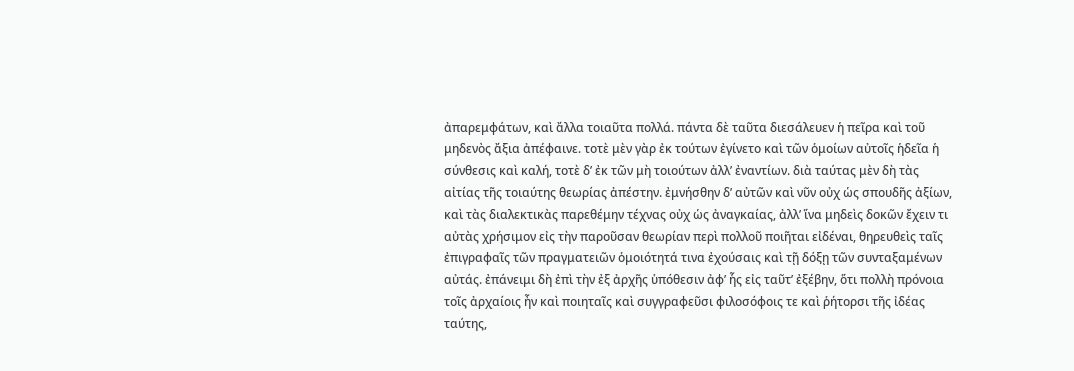ἀπαρεμφάτων, καὶ ἄλλα τοιαῦτα πολλά. πάντα δὲ ταῦτα διεσάλευεν ἡ πεῖρα καὶ τοῦ μηδενὸς ἄξια ἀπέφαινε. τοτὲ μὲν γὰρ ἐκ τούτων ἐγίνετο καὶ τῶν ὁμοίων αὐτοῖς ἡδεῖα ἡ σύνθεσις καὶ καλή, τοτὲ δʼ ἐκ τῶν μὴ τοιούτων ἀλλʼ ἐναντίων. διὰ ταύτας μὲν δὴ τὰς αἰτίας τῆς τοιαύτης θεωρίας ἀπέστην. ἐμνήσθην δʼ αὐτῶν καὶ νῦν οὐχ ὡς σπουδῆς ἀξίων, καὶ τὰς διαλεκτικὰς παρεθέμην τέχνας οὐχ ὡς ἀναγκαίας, ἀλλʼ ἵνα μηδεὶς δοκῶν ἔχειν τι αὐτὰς χρήσιμον εἰς τὴν παροῦσαν θεωρίαν περὶ πολλοῦ ποιῆται εἰδέναι, θηρευθεὶς ταῖς ἐπιγραφαῖς τῶν πραγματειῶν ὁμοιότητά τινα ἐχούσαις καὶ τῇ δόξῃ τῶν συνταξαμένων αὐτάς. ἐπάνειμι δὴ ἐπὶ τὴν ἐξ ἀρχῆς ὑπόθεσιν ἀφʼ ἧς εἰς ταῦτʼ ἐξέβην, ὅτι πολλὴ πρόνοια τοῖς ἀρχαίοις ἦν καὶ ποιηταῖς καὶ συγγραφεῦσι φιλοσόφοις τε καὶ ῥήτορσι τῆς ἰδέας ταύτης,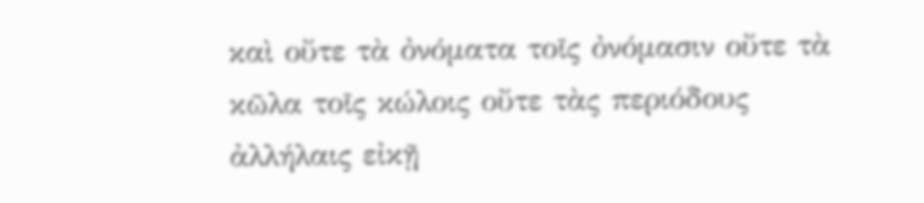καὶ οὔτε τὰ ὀνόματα τοῖς ὀνόμασιν οὔτε τὰ κῶλα τοῖς κώλοις οὔτε τὰς περιόδους ἀλλήλαις εἰκῇ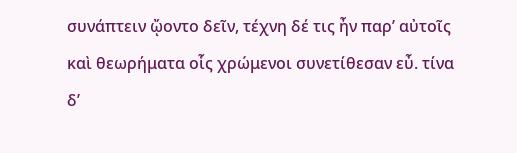συνάπτειν ᾤοντο δεῖν, τέχνη δέ τις ἦν παρʼ αὐτοῖς καὶ θεωρήματα οἷς χρώμενοι συνετίθεσαν εὖ. τίνα δʼ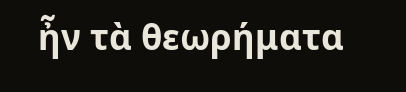ἦν τὰ θεωρήματα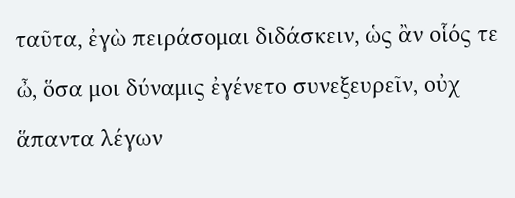ταῦτα, ἐγὼ πειράσομαι διδάσκειν, ὡς ἂν οἷός τε ὦ, ὅσα μοι δύναμις ἐγένετο συνεξευρεῖν, οὐχ ἅπαντα λέγων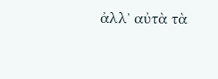ἀλλʼ αὐτὰ τὰ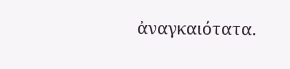ἀναγκαιότατα.